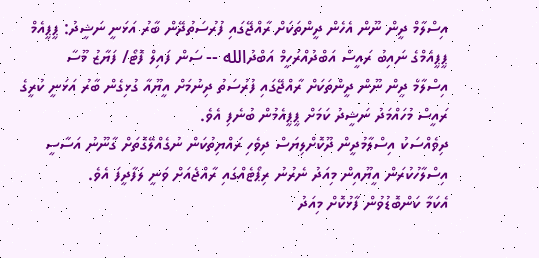އިސްލާމް ދީން ނޫން އެހެން ދީންތަކަށް ރާއްޖޭގައި ފުރުސަތުދޭން ބާރު އަޅަނީ ނަޝީދު: ޕީޕީއެމް
ޕީޕީއެމްގެ ނައިބު ރައީސް އަބްދުއްރަހީމް އަބްދުالله -- ސަން ފައިލް ފޮޓޯ/ ފަޔާޒު މޫސާ
އިސްލާމް ދީން ނޫން ދީންތަކަށް ރާއްޖޭގައި ފުރުސަތު ދިނުމަށް އީޔޫއާ ގުޅިގެން ބާރު އަޅަނީ ކުރީގެ ރައީސް މުހައްމަދު ނަޝީދު ކަމަށް ޕީޕީއެމުން ބުނެފި އެވެ.
ދިވެއްސަކު އިސްލާމުދީން ދޫކޮށްލިޔަސް ދިވެހި ރައްޔިތުކަން ނުގެއްލޭގޮތަށް ގާނޫނު އަސާސީ އިސްލާހުކުރަން އީޔޫއިން މިއަދު ނެރުނު ރިޕޯޓެއްގައި ރާއްޖެއަށް ވަނީ ލަފާދީފަ އެވެ.
އެކަމާ ކަންބޮޑުވުން ފާޅުކޮށް މިއަދު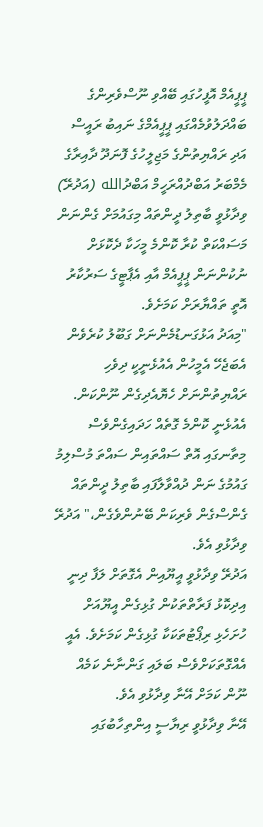ޕީޕީއެމް އޮފީހުގައި ބޭއްވި ނޫސްވެރިންގެ ބައްދަލުވުމެއްގައި ޕީޕީއެމްގެ ނައިބު ރައީސް އަދި ރައްޔިތުންގެ މަޖިލީހުގެ ފޮނަދޫ ދާއިރާގެ މެމްބަރު އަބްދުއްރަހީމް އަބްދުالله (އަދުރޭ) ވިދާޅުވީ ބާތިލު ދީންތައް މިގައުމަށް ގެންނަން މަސައްކަތް ކުރާ ކޮންމެ މީހަކާ ދެކޮޅަށް ނުކުންނަން ޕީޕީއެމް އާއި އެޕާޓީގެ ސަރުކާރު އޮތީ ތައްޔާރަށް ކަމަށެވެ.
"މިއަދު އަޅުގަނޑުމެންނަށް ގަބޫލު ކުރެވެން އެބަޖެހޭ އެމީހުން އެއުޅެނީކީ ދިވެހި ރައްޔިތުންނަށް ހެޔޮއެދިގެން ނޫންކަން. އެއުޅެނީ ކޮންމެ ގޮތެއް ހަދައިގެންވެސް މިތާނގައި އޮތް ސައްތައިން ސައްތަ މުސްލިމު ގައުމުގެ ނަން ދުއްވާލާފައި ބާތިލު ދީންތައް ގެންސްގެން ވެރިކަން ބޭނުންވެގެން،" އަދުރޭ ވިދާޅުވި އެވެ.
އަދުރޭ ވިދާޅުވީ އީޔޫއިން އެގޮތަށް ލަފާ ދިނީ އިދިކޮޅު ފަރާތްތަކުން ގުޅިގެން އީޔޫއަށް ހުށަހެޅި ރިޕޯޓުތަކަކާ ގުޅިގެން ކަމަށެވެ. އެއީ އެއްގޮތަކަށްވެސް ބަލައި ގަންނާނެ ކަމެއް ނޫން ކަމަށް އޭނާ ވިދާޅުވި އެވެ.
އޭނާ ވިދާޅުވީ ރިޔާސީ އިންތިހާބުގައި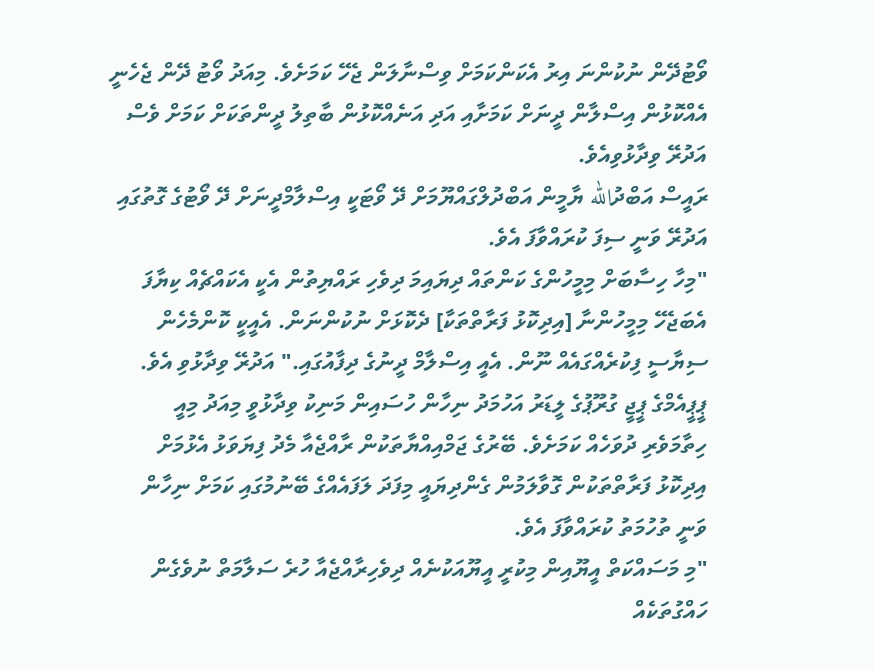ވޯޓުދޭން ނުކުންނަ އިރު އެކަންކަމަށް ވިސްނާލަން ޖެހޭ ކަމަށެވެ. މިއަދު ވޯޓު ދޭން ޖެހެނީ އެއްކޮޅުން އިސްލާން ދީނަށް ކަމަށާއި އަދި އަނެއްކޮޅުން ބާތިލު ދީންތަކަށް ކަމަށް ވެސް އަދުރޭ ވިދާޅުވިއެވެ.
ރައީސް އަބްދުالله ޔާމީން އަބްދުލްގައްޔޫމަށް ދޭ ވޯޓަކީ އިސްލާމްދީނަށް ދޭ ވޯޓުގެ ގޮތުގައި އަދުރޭ ވަނީ ސިފަ ކުރައްވާފަ އެވެ.
"މިހާ ހިސާބަށް މިމީހުންގެ ކަންތައް ދިޔައިމަ ދިވެހި ރައްޔިތުން އެކީ އެކައްޗެއް ކިޔާފަ އެބަޖެހޭ މިމީހުންނާ [އިދިކޮޅު ފަރާތްތަކާ] ދެކޮޅަށް ނުކުންނަން. އެއީކީ ކޮންމެހެން ސިޔާސީ ފިކުރެއްގައެއް ނޫން. އެއީ އިސްލާމް ދީނުގެ ދިފާއުގައި." އަދުރޭ ވިދާޅުވި އެވެ.
ޕީޕީއެމްގެ ޕީޖީ ގުރޫޕުގެ ލީޑަރު އަހުމަދު ނިހާން ހުސައިން މަނިކު ވިދާޅުވީ މިއަދު މިއީ ހިތާމަވެރި ދުވަހެއް ކަމަށެވެ. ބޭރުގެ ޖަމްއިއްޔާތަކުން ރާއްޖެއާ މެދު ފިޔަވަޅު އެޅުމަށް އިދިކޮޅު ފަރާތްތަކުން ގޮވާލަމުން ގެންދިޔައީ މިފަދަ ލަފައެއްގެ ބޭނުމުގައި ކަމަށް ނިހާން ވަނީ ތުހުމަތު ކުރައްވާފަ އެވެ.
"މި މަސައްކަތް އީޔޫއިން މިކުރީ އީޔޫއަކުނެއް ދިވެހިރާއްޖެއާ ހުރެ ސަލާމަތް ނުވެގެން ހައްގުތަކެއް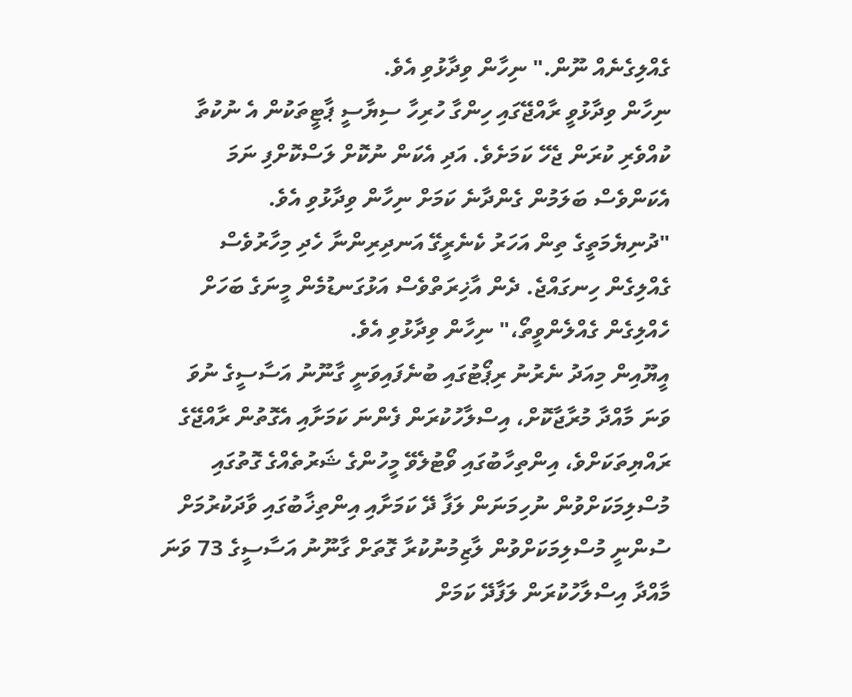ގެއްލިގެނެއް ނޫން." ނިހާން ވިދާޅުވި އެވެ.
ނިހާން ވިދާޅުވީ ރާއްޖޭގައި ހިންގާ ހުރިހާ ސިޔާސީ ޕާޓީތަކުން އެ ނުކުތާ ކުއްވެރި ކުރަން ޖެހޭ ކަމަށެވެ. އަދި އެކަން ނުކޮށް ލަސްކޮށްފި ނަމަ އެކަންވެސް ބަލަމުން ގެންދާނެ ކަމަށް ނިހާން ވިދާޅުވި އެވެ.
"ދުނިޔެމަތީގެ ތިން އަހަރު ކެނެރީގޭ އަނދިރިންނާ ހެދި މިހާރުވެސް ގެއްލިގެން ހިނގައްޖެ. ދެން އާޚިރަތްވެސް އަޅުގަނޑުމެން މީނަގެ ބަހަށް ހެއްލިގެން ގެއްލެންވީތޯ،" ނިހާން ވިދާޅުވި އެވެ.
އީޔޫއިން މިއަދު ނެރުނު ރިޕޯޓުގައި ބުނެފައިވަނީ ގާނޫނު އަސާސީގެ ނުވަ ވަނަ މާއްދާ މުރާޖާކޮށް، އިސްލާހުކުރަން ފެންނަ ކަމަށާއި އެގޮތުން ރާއްޖޭގެ ރައްޔިތަކަށްވެ، އިންތިހާބުގައި ވޯޓުލެވޭ މީހުންގެ ޝަރުތެއްގެ ގޮތުގައި މުސްލިމަކަށްވުން ނުހިމަނަން ލަފާ ދޭ ކަމަށާއި އިންތިޚާބުގައި ވާދަކުރުމަށް ސުންނީ މުސްލިމަކަށްވުން ލާޒިމުނުކުރާ ގޮތަށް ގާނޫނު އަސާސީގެ 73 ވަނަ މާއްދާ އިސްލާހުކުރަން ލަފާދޭ ކަމަށް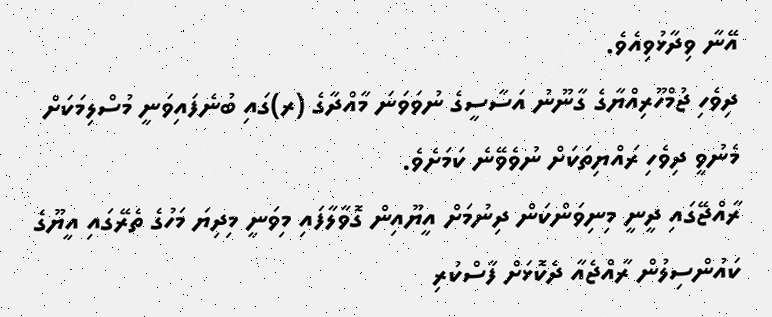އޭނާ ވިދާޅުވިއެވެ.
ދިވެހި ޖުމްހޫރިއްޔާގެ ގާނޫނު އަސާސީގެ ނުވަވަނަ މާއްދާގެ (ރ)ގައި ބުނެފައިވަނީ މުސްލިމަކަށް މެނުވީ ދިވެހި ރައްޔިތަކަށް ނުވެވޭނެ ކަމަށެވެ.
ރާއްޖޭގައި ދީނީ މިނިވަންކަން ދިނުމަށް އީޔޫއިން ގޮވާލާފައި މިވަނީ މިދިޔަ މަހުގެ ތެރޭގައި އީޔޫގެ ކައުންސިލުން ރާއްޖެއާ ދެކޮޅަށް ފާސްކުރި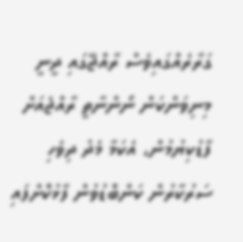ގަރާރެއްގައިވެސް ރާއްޖޭގައި ދީނީ މިނިވަންކަން ނޯންނާތީ ރާއްޖެއަށް ފާޑުކިޔުމުން، އެކަމާ މެދު ދިވެހި ސަރުކާރުން ކަންބޮޑުވުން ފާޅުކޮށްފައި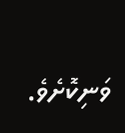ވަނިކޮށެވެ.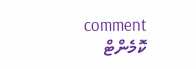comment ކޮމެންޓް